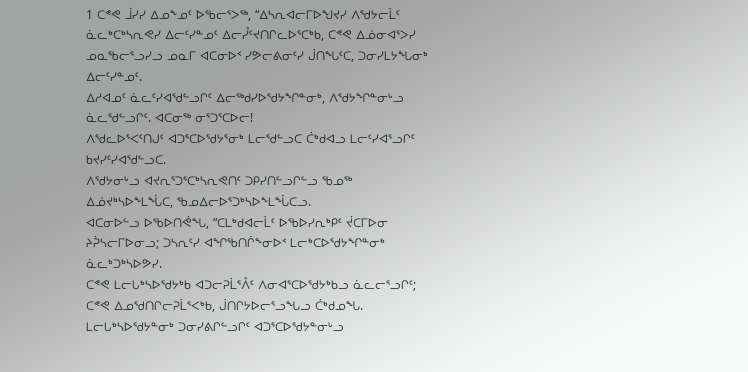1 ᑕᕝᕙ ᒨᓯᓯ ᐃᓄᖕᓄᑦ ᐅᖃᓕᕐᐳᖅ, “ᐃᓴᕆᐊᓕᒥᐅᖑᔪᓯ ᐱᖁᔭᓕᒫᑦ ᓈᓚᒃᑕᒃᓴᕆᕙᓯ ᐃᓕᑦᓯᓐᓄᑦ ᐃᓕᓮᑦᔪᑎᒋᓚᐅᕐᑕᒃᑲ, ᑕᕝᕙ ᐃᓅᓂᐊᕐᐳᓯ ᓄᓇᖃᓕᕐᓗᓯᓗ ᓄᓇᒥ ᐊᑕᓂᐅᑉ ᓯᕗᓕᕕᓂᑦᓯ ᒎᑎᖓᑦᑕ, ᑐᓂᓯᒪᔭᖓᓂᒃ ᐃᓕᑦᓯᓐᓄᑦ.
ᐃᓱᐊᓄᑦ ᓈᓚᑦᓯᐊᖁᓪᓗᒋᑦ ᐃᓕᖅᑯᓯᐅᖁᔭᖏᓐᓂᒃ, ᐱᖁᔭᖏᓐᓂᒡᓗ ᓈᓚᖁᓪᓗᒋᑦ. ᐊᑕᓂᖅ ᓂᕐᑐᕐᑕᐅᓕ!
ᐱᖁᓚᐅᕐᐸᑦᑎᒍᑦ ᐊᑐᕐᑕᐅᖁᔭᕐᓂᒃ ᒪᓕᖁᓪᓗᑕ ᑖᒃᑯᐊᓗ ᒪᓕᑦᓯᐊᕐᓗᒋᑦ ᑲᔪᓯᑦᓯᐊᖁᓪᓗᑕ.
ᐱᖁᔭᓂᒡᓗ ᐊᔪᕆᕐᑐᕐᑕᒃᓴᕆᕙᑎᑦ ᑐᑭᓯᑎᓪᓗᒋᓪᓗ ᖃᓄᖅ ᐃᓅᔪᒃᓴᐅᖕᒪᖔᑕ, ᖃᓄᐃᓕᐅᕐᑐᒃᓴᐅᖕᒪᖔᑕᓗ.
ᐊᑕᓂᐅᓪᓗ ᐅᖃᐅᑎᕚᖓ, “ᑕᒪᒃᑯᐊᓕᒫᑦ ᐅᖃᐅᓯᕆᒃᑭᑦ ᔫᑕᒥᐅᓂ ᔨᕉᓴᓕᒥᐅᓂᓗ; ᑐᓴᕆᑦᓯ ᐊᖏᖃᑎᒌᖕᓂᐅᑉ ᒪᓕᒃᑕᐅᖁᔭᖏᓐᓂᒃ ᓈᓚᒃᑐᒃᓴᐅᕗᓯ.
ᑕᕝᕙ ᒪᓕᒐᒃᓴᐅᖁᔭᒃᑲ ᐊᑐᓕᕈᒫᕐᐰᑦ ᐱᓂᐊᕐᑕᐅᖁᔭᒃᑲᓗ ᓈᓚᓕᕐᓗᒋᑦ; ᑕᕝᕙ ᐃᓄᖁᑎᒋᓕᕈᒫᕐᐸᒃᑲ, ᒎᑎᒋᔭᐅᓕᕐᓗᖓᓗ ᑖᒃᑯᓄᖓ.
ᒪᓕᒐᒃᓴᐅᖁᔭᓐᓂᒃ ᑐᓂᓯᕕᒋᓪᓗᒋᑦ ᐊᑐᕐᑕᐅᖁᔭᓐᓂᒡᓗ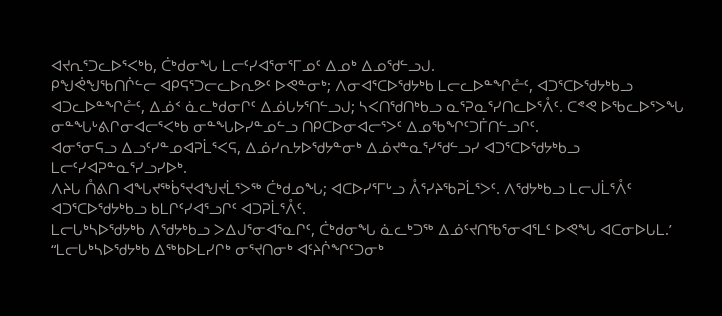ᐊᔪᕆᕐᑐᓚᐅᕐᐸᒃᑲ, ᑖᒃᑯᓂᖓ ᒪᓕᑦᓯᐊᕐᓂᕐᒥᓄᑦ ᐃᓄᒃ ᐃᓄᖁᓪᓗᒍ.
ᑭᖑᕚᖑᖃᑎᒌᓪᓕ ᐊᑭᕋᕐᑐᓕᓚᐅᕆᕗᑦ ᐅᕙᓐᓂᒃ; ᐱᓂᐊᕐᑕᐅᖁᔭᒃᑲ ᒪᓕᓚᐅᓐᖏᓔᑦ, ᐊᑐᕐᑕᐅᖁᔭᒃᑲᓗ ᐊᑐᓚᐅᓐᖏᓔᑦ, ᐃᓅᑉ ᓈᓚᒃᑯᓂᒋᑦ ᐃᓅᒐᔭᕐᑎᓪᓗᒍ; ᓴᐸᑎᖁᑎᒃᑲᓗ ᓇᕐᕈᓇᕐᓯᑎᓚᐅᕐᐰᑦ. ᑕᕝᕙ ᐅᖃᓚᐅᕐᐳᖓ ᓂᓐᖓᒡᕕᒋᓂᐊᓕᕐᐸᒃᑲ ᓂᓐᖓᐅᓯᓐᓄᓪᓗ ᑎᑭᑕᐅᓂᐊᓕᕐᐳᑦ ᐃᓄᖃᖏᑦᑐᒦᑎᓪᓗᒋᑦ.
ᐊᓂᕐᓂᕋᓗ ᐃᓗᑦᓯᓐᓄᐊᕈᒫᕐᐸᕋ, ᐃᓅᓯᕆᔭᐅᖁᔭᓐᓂᒃ ᐃᓅᔪᓐᓇᕐᓯᖁᓪᓗᓯ ᐊᑐᕐᑕᐅᖁᔭᒃᑲᓗ ᒪᓕᑦᓯᐊᕈᓐᓇᕐᓯᓗᓯᐅᒃ.
ᐱᔨᒐ ᑍᕕᑎ ᐊᖓᔪᖅᑳᕐᔪᐊᖑᔪᒫᕐᐳᖅ ᑖᒃᑯᓄᖓ; ᐊᑕᐅᓯᕐᒥᒡᓗ ᐰᕐᓯᔨᖃᕈᒫᕐᐳᑦ. ᐱᖁᔭᒃᑲᓗ ᒪᓕᒍᒫᕐᐰᑦ ᐊᑐᕐᑕᐅᖁᔭᒃᑲᓗ ᑲᒪᒋᑦᓯᐊᕐᓗᒋᑦ ᐊᑐᕈᒫᕐᐰᑦ.
ᒪᓕᒐᒃᓴᐅᖁᔭᒃᑲ ᐱᖁᔭᒃᑲᓗ ᐳᐃᒍᕐᓂᐊᕐᓇᒋᑦ, ᑖᒃᑯᓂᖓ ᓈᓚᒃᑐᖅ ᐃᓅᑦᔪᑎᖃᕐᓂᐊᕐᒪᑦ ᐅᕙᖓ ᐊᑕᓂᐅᒐᒪ.’
“ᒪᓕᒐᒃᓴᐅᖁᔭᒃᑲ ᐃᖅᑲᐅᒪᓯᒋᒃ ᓂᕐᔪᑎᓂᒃ ᐊᑦᔨᒌᖏᑦᑐᓂᒃ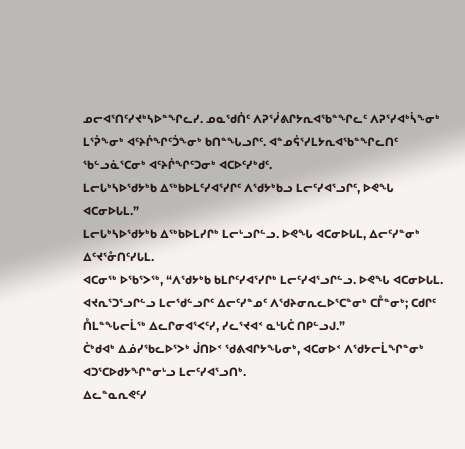ᓄᓕᐊᕐᑎᑦᓯᔪᒃᓴᐅᓐᖏᓚᓯ. ᓄᓇᖁᑏᑦ ᐱᕈᕐᓰᕕᒋᔭᕆᐊᖃᓐᖏᓚᑦ ᐱᕈᕐᓯᐊᒃᓵᖕᓂᒃ ᒪᕐᕉᖕᓂᒃ ᐊᑦᔨᒌᖏᑦᑑᖕᓂᒃ ᑲᑎᓐᖓᓗᒋᑦ. ᐊᓐᓄᕌᕐᓯᒪᔭᕆᐊᖃᓐᖏᓚᑎᑦ ᖃᓪᓗᓈᕐᑕᓂᒃ ᐊᑦᔨᒌᖏᑦᑐᓂᒃ ᐊᑕᐅᑦᓯᒃᑯᑦ.
ᒪᓕᒐᒃᓴᐅᖁᔭᒃᑲ ᐃᖅᑲᐅᒪᑦᓯᐊᕐᓯᒋᑦ ᐱᖁᔭᒃᑲᓗ ᒪᓕᑦᓯᐊᕐᓗᒋᑦ, ᐅᕙᖓ ᐊᑕᓂᐅᒐᒪ.”
ᒪᓕᒐᒃᓴᐅᖁᔭᒃᑲ ᐃᖅᑲᐅᒪᓯᒋᒃ ᒪᓕᒡᓗᒋᓪᓗ. ᐅᕙᖓ ᐊᑕᓂᐅᒐᒪ, ᐃᓕᑦᓯᓐᓂᒃ ᐃᑦᔪᕐᓁᑎᑦᓯᒐᒪ.
ᐊᑕᓂᖅ ᐅᖃᕐᐳᖅ, “ᐱᖁᔭᒃᑲ ᑲᒪᒋᑦᓯᐊᕐᓯᒋᒃ ᒪᓕᑦᓯᐊᕐᓗᒋᓪᓗ. ᐅᕙᖓ ᐊᑕᓂᐅᒐᒪ.
ᐊᔪᕆᕐᑐᕐᓗᒋᓪᓗ ᒪᓕᖁᓪᓗᒋᑦ ᐃᓕᑦᓯᓐᓄᑦ ᐱᖁᔨᓂᕆᓚᐅᕐᑕᓐᓂᒃ ᑕᒤᓐᓂᒃ; ᑕᑯᒋᑦ ᑍᒪᓐᖓᓕᒫᖅ ᐃᓚᒋᓂᐊᕐᐸᑦᓯ, ᓯᓚᕐᔪᐊᑉ ᓇᒡᒐᑖ ᑎᑭᓪᓗᒍ.”
ᑖᒃᑯᐊᒃ ᐃᓅᓯᖃᓚᐅᕐᐳᒃ ᒎᑎᐅᑉ ᖁᕕᐊᒋᔭᖓᓂᒃ, ᐊᑕᓂᐅᑉ ᐱᖁᔭᓕᒫᖏᓐᓂᒃ ᐊᑐᕐᑕᐅᑯᔭᖏᓐᓂᒡᓗ ᒪᓕᑦᓯᐊᕐᓗᑎᒃ.
ᐃᓚᓐᓇᕆᕙᑦᓯ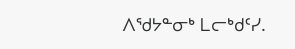ᐱᖁᔭᓐᓂᒃ ᒪᓕᒃᑯᑦᓯ.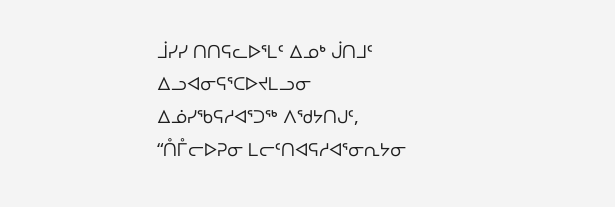ᒨᓯᓯ ᑎᑎᕋᓚᐅᕐᒪᑦ ᐃᓄᒃ ᒎᑎᒧᑦ ᐃᓗᐊᓂᕋᕐᑕᐅᔪᒪᓗᓂ ᐃᓅᓯᖃᕋᓱᐊᕐᑐᖅ ᐱᖁᔭᑎᒍᑦ, “ᑍᒤᓕᐅᕈᓂ ᒪᓕᑦᑎᐊᕋᓱᐊᕐᓂᕆᔭᓂ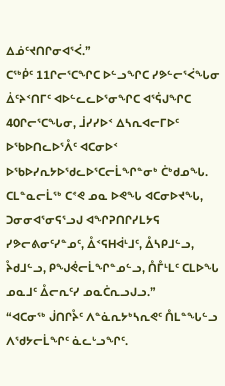ᐃᓅᑦᔪᑎᒋᓂᐊᕐᐹ.”
ᑕᖅᑮᑦ 11ᒋᓕᕐᑕᖏᑕ ᐅᓪᓗᖏᑕ ᓯᕗᓪᓕᕐᐹᖓᓂ ᐄᑦᔨᑉᑎᒥᑦ ᐊᐅᓪᓚᓚᐅᕐᓂᖏᑕ ᐊᕐᕌᒍᖏᑕ 40ᒋᓕᕐᑕᖓᓂ, ᒨᓯᓯᐅᑉ ᐃᓴᕆᐊᓕᒥᐅᑦ ᐅᖃᐅᑎᓚᐅᕐᐰᑦ ᐊᑕᓂᐅᑉ ᐅᖃᐅᓯᕆᔭᐅᖁᓚᐅᕐᑕᓕᒫᖏᓐᓂᒃ ᑖᒃᑯᓄᖓ.
ᑕᒪᓐᓇᓕᒫᖅ ᑕᕝᕙ ᓄᓇ ᐅᕙᖓ ᐊᑕᓂᐅᔪᖓ, ᑐᓂᓂᐊᕐᓂᕋᕐᓗᒍ ᐊᖏᕈᑎᒋᓯᒪᔭᕋ ᓯᕗᓕᕕᓂᑦᓯᓐᓄᑦ, ᐂᑉᕋᕼᐋᒻᒧᑦ, ᐂᓴᑭᒧᓪᓗ, ᔧᑯᒧᓪᓗ, ᑭᖑᕚᓕᒫᖏᓐᓄᓪᓗ, ᑍᒤᒻᒪᑦ ᑕᒪᐅᖓ ᓄᓇᒧᑦ ᐂᓕᕆᑦᓯ ᓄᓇᑖᕆᓗᒍᓗ.”
“ᐊᑕᓂᖅ ᒎᑎᒋᔧᑦ ᐱᓐᓈᕆᔭᒃᓴᕆᕙᑦ ᑍᒪᓐᖓᓪᓗ ᐱᖁᔭᓕᒫᖏᑦ ᓈᓚᒡᓗᖏᑦ.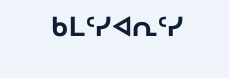ᑲᒪᑦᓯᐊᕆᑦᓯ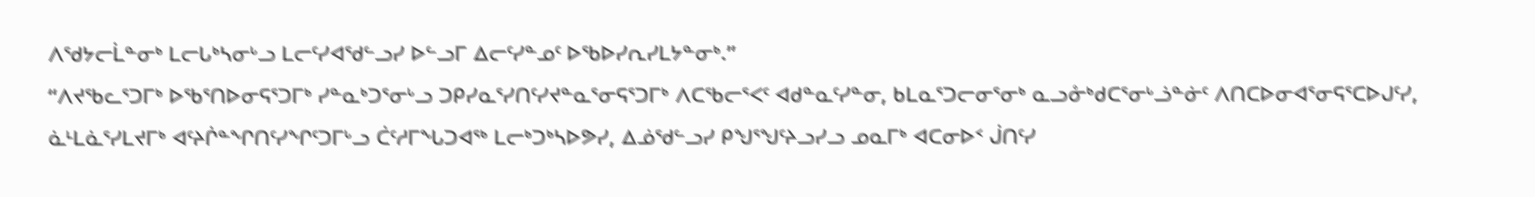ᐱᖁᔭᓕᒫᓐᓂᒃ ᒪᓕᒐᒃᓴᓂᒡᓗ ᒪᓕᑦᓯᐊᖁᓪᓗᓯ ᐅᓪᓗᒥ ᐃᓕᑦᓯᓐᓄᑦ ᐅᖃᐅᓯᕆᓯᒪᔭᓐᓂᒃ.”
“ᐱᔪᖃᓚᕐᑐᒥᒃ ᐅᖃᕐᑎᐅᓂᕋᕐᑐᒥᒃ ᓯᓐᓇᒃᑐᕐᓂᒡᓗ ᑐᑭᓯᓇᕐᓯᑎᑦᓯᔪᓐᓇᕐᓂᕋᕐᑐᒥᒃ ᐱᑕᖃᓕᕐᐸᑦ ᐊᑯᓐᓇᑦᓯᓐᓂ, ᑲᒪᓇᕐᑐᓕᓂᕐᓂᒃ ᓇᓗᓁᒃᑯᑕᕐᓂᒡᓘᓐᓃᑦ ᐱᑎᑕᐅᓂᐊᕐᓂᕋᕐᑕᐅᒍᑦᓯ,
ᓈᒻᒪᓈᕐᓯᒪᔪᒥᒃ ᐊᑦᔨᒌᓐᖏᑎᑦᓯᖏᑦᑐᒥᒡᓗ ᑖᑦᓱᒥᖓᑐᐊᖅ ᒪᓕᒃᑐᒃᓴᐅᕗᓯ, ᐃᓅᖁᓪᓗᓯ ᑭᖑᕐᖑᑦᔨᓗᓯᓗ ᓄᓇᒥᒃ ᐊᑕᓂᐅᑉ ᒎᑎᑦᓯ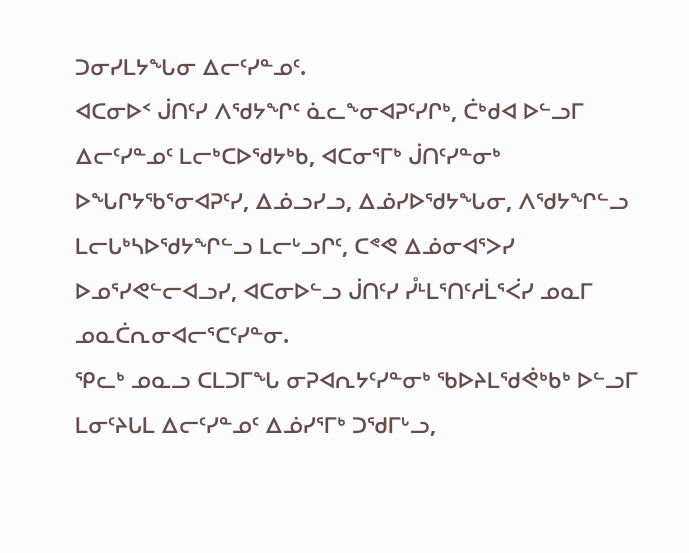ᑐᓂᓯᒪᔭᖓᓂ ᐃᓕᑦᓯᓐᓄᑦ.
ᐊᑕᓂᐅᑉ ᒎᑎᑦᓯ ᐱᖁᔭᖏᑦ ᓈᓚᖕᓂᐊᕈᑦᓯᒋᒃ, ᑖᒃᑯᐊ ᐅᓪᓗᒥ ᐃᓕᑦᓯᓐᓄᑦ ᒪᓕᒃᑕᐅᖁᔭᒃᑲ, ᐊᑕᓂᕐᒥᒃ ᒎᑎᑦᓯᓐᓂᒃ ᐅᖓᒋᔭᖃᕐᓂᐊᕈᑦᓯ, ᐃᓅᓗᓯᓗ, ᐃᓅᓯᐅᖁᔭᖓᓂ, ᐱᖁᔭᖏᓪᓗ ᒪᓕᒐᒃᓴᐅᖁᔭᖏᓪᓗ ᒪᓕᒡᓗᒋᑦ, ᑕᕝᕙ ᐃᓅᓂᐊᕐᐳᓯ ᐅᓄᕐᓯᕙᓪᓕᐊᓗᓯ, ᐊᑕᓂᐅᓪᓗ ᒎᑎᑦᓯ ᓮᒻᒪᕐᑎᑦᓱᒫᕐᐹᓯ ᓄᓇᒥ ᓄᓇᑖᕆᓂᐊᓕᕐᑕᑦᓯᓐᓂ.
ᕿᓚᒃ ᓄᓇᓗ ᑕᒪᑐᒥᖓ ᓂᕈᐊᕆᔭᑦᓯᓐᓂᒃ ᖃᐅᔨᒪᖁᕚᒃᑲᒃ ᐅᓪᓗᒥ ᒪᓂᑦᔨᒐᒪ ᐃᓕᑦᓯᓐᓄᑦ ᐃᓅᓯᕐᒥᒃ ᑐᖁᒥᒡᓗ,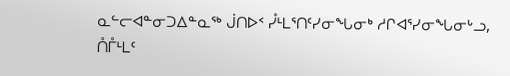ᓇᓪᓕᐊᓐᓂᑐᐃᓐᓇᖅ ᒎᑎᐅᑉ ᓮᒻᒪᕐᑎᑦᓯᓂᖓᓂᒃ ᓱᒋᐊᕐᓯᓂᖓᓂᒡᓗ, ᑍᒤᒻᒪᑦ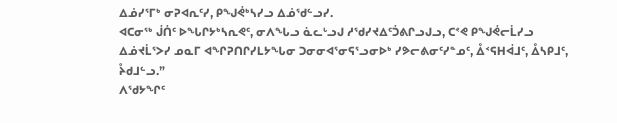ᐃᓅᓯᕐᒥᒃ ᓂᕈᐊᕆᑦᓯ, ᑭᖑᕚᒃᓴᓯᓗ ᐃᓅᖁᓪᓗᓯ.
ᐊᑕᓂᖅ ᒎᑏᑦ ᐅᖓᒋᔭᒃᓴᕆᕙᑦ, ᓂᐱᖓᓗ ᓈᓚᒡᓗᒍ ᓱᖁᓯᔪᐃᑦᑑᕕᒋᓗᒍᓗ, ᑕᕝᕙ ᑭᖑᕚᓕᒫᓯᓗ ᐃᓅᔪᒫᕐᐳᓯ ᓄᓇᒥ ᐊᖏᕈᑎᒋᓯᒪᔭᖓᓂ ᑐᓂᓂᐊᕐᓂᕋᕐᓗᓂᐅᒃ ᓯᕗᓕᕕᓂᑦᓯᓐᓄᑦ, ᐂᑉᕋᕼᐋᒧᑦ, ᐂᓴᑭᒧᑦ, ᔧᑯᒧᓪᓗ.”
ᐱᖁᔭᖏᑦ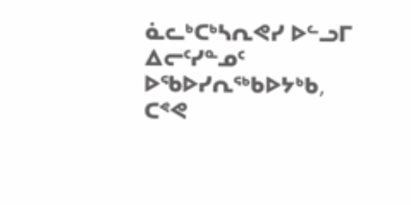ᓈᓚᒃᑕᒃᓴᕆᕙᓯ ᐅᓪᓗᒥ ᐃᓕᑦᓯᓐᓄᑦ ᐅᖃᐅᓯᕆᖅᑲᐅᔭᒃᑲ, ᑕᕝᕙ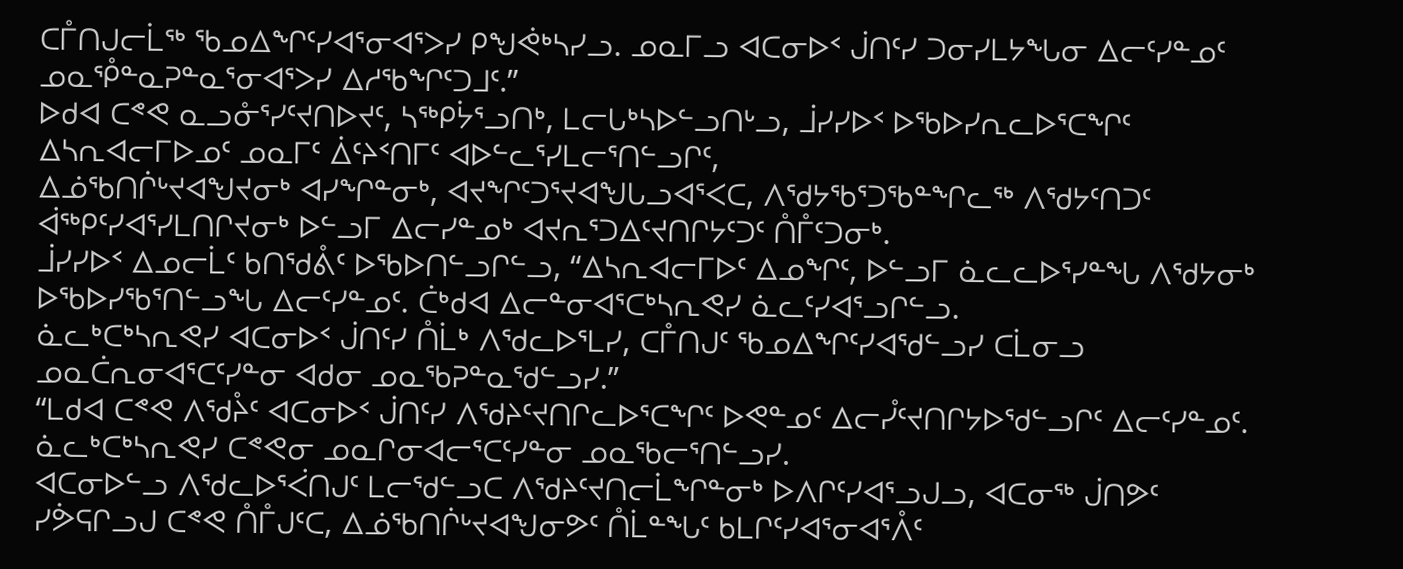ᑕᒤᑎᒍᓕᒫᖅ ᖃᓄᐃᖏᑦᓯᐊᕐᓂᐊᕐᐳᓯ ᑭᖑᕚᒃᓴᓯᓗ. ᓄᓇᒥᓗ ᐊᑕᓂᐅᑉ ᒎᑎᑦᓯ ᑐᓂᓯᒪᔭᖓᓂ ᐃᓕᑦᓯᓐᓄᑦ ᓄᓇᕾᓐᓇᕈᓐᓇᕐᓂᐊᕐᐳᓯ ᐃᓱᖃᖏᑦᑐᒧᑦ.”
ᐅᑯᐊ ᑕᕝᕙ ᓇᓗᓁᕐᓯᑦᔪᑎᐅᔪᑦ, ᓴᖅᑭᔮᕐᓗᑎᒃ, ᒪᓕᒐᒃᓴᐅᓪᓗᑎᒡᓗ, ᒨᓯᓯᐅᑉ ᐅᖃᐅᓯᕆᓚᐅᕐᑕᖏᑦ ᐃᓴᕆᐊᓕᒥᐅᓄᑦ ᓄᓇᒥᑦ ᐄᑦᔨᑉᑎᒥᑦ ᐊᐅᓪᓚᕐᓯᒪᓕᕐᑎᓪᓗᒋᑦ,
ᐃᓅᖃᑎᒌᒡᔪᐊᖑᔪᓂᒃ ᐊᓯᖏᓐᓂᒃ, ᐊᔪᖏᑦᑐᕐᔪᐊᖑᒐᓗᐊᕐᐸᑕ, ᐱᖁᔭᖃᕐᑐᖃᓐᖏᓚᖅ ᐱᖁᔭᑦᑎᑐᑦ ᐋᖅᑭᑦᓯᐊᕐᓯᒪᑎᒋᔪᓂᒃ ᐅᓪᓗᒥ ᐃᓕᓯᓐᓄᒃ ᐊᔪᕆᕐᑐᐃᑦᔪᑎᒋᔭᑦᑐᑦ ᑍᒤᑦᑐᓂᒃ.
ᒨᓯᓯᐅᑉ ᐃᓄᓕᒫᑦ ᑲᑎᖁᕔᑦ ᐅᖃᐅᑎᓪᓗᒋᓪᓗ, “ᐃᓴᕆᐊᓕᒥᐅᑦ ᐃᓄᖏᑦ, ᐅᓪᓗᒥ ᓈᓚᓚᐅᕐᓯᓐᖓ ᐱᖁᔭᓂᒃ ᐅᖃᐅᓯᖃᕐᑎᓪᓗᖓ ᐃᓕᑦᓯᓐᓄᑦ. ᑖᒃᑯᐊ ᐃᓕᓐᓂᐊᕐᑕᒃᓴᕆᕙᓯ ᓈᓚᑦᓯᐊᕐᓗᒋᓪᓗ.
ᓈᓚᒃᑕᒃᓴᕆᕙᓯ ᐊᑕᓂᐅᑉ ᒎᑎᑦᓯ ᑍᒫᒃ ᐱᖁᓚᐅᕐᒪᓯ, ᑕᒤᑎᒍᑦ ᖃᓄᐃᖏᑦᓯᐊᖁᓪᓗᓯ ᑕᒫᓂᓗ ᓄᓇᑖᕆᓂᐊᕐᑕᑦᓯᓐᓂ ᐊᑯᓂ ᓄᓇᖃᕈᓐᓇᖁᓪᓗᓯ.”
“ᒪᑯᐊ ᑕᕝᕙ ᐱᖁᔧᑦ ᐊᑕᓂᐅᑉ ᒎᑎᑦᓯ ᐱᖁᔨᑦᔪᑎᒋᓚᐅᕐᑕᖏᑦ ᐅᕙᓐᓄᑦ ᐃᓕᓮᑦᔪᑎᒋᔭᐅᖁᓪᓗᒋᑦ ᐃᓕᑦᓯᓐᓄᑦ. ᓈᓚᒃᑕᒃᓴᕆᕙᓯ ᑕᕝᕙᓂ ᓄᓇᒋᓂᐊᓕᕐᑕᑦᓯᓐᓂ ᓄᓇᖃᓕᕐᑎᓪᓗᓯ.
ᐊᑕᓂᐅᓪᓗ ᐱᖁᓚᐅᕐᐹᑎᒍᑦ ᒪᓕᖁᓪᓗᑕ ᐱᖁᔨᑦᔪᑎᓕᒫᖏᓐᓂᒃ ᐅᐱᒋᑦᓯᐊᕐᓗᒍᓗ, ᐊᑕᓂᖅ ᒎᑎᕗᑦ ᓯᕘᕋᒋᓗᒍ ᑕᕝᕙ ᑍᒤᒍᑦᑕ, ᐃᓅᖃᑎᒌᒡᔪᐊᖑᓂᕗᑦ ᑍᒫᓐᖓᑦ ᑲᒪᒋᑦᓯᐊᕐᓂᐊᕐᐰᑦ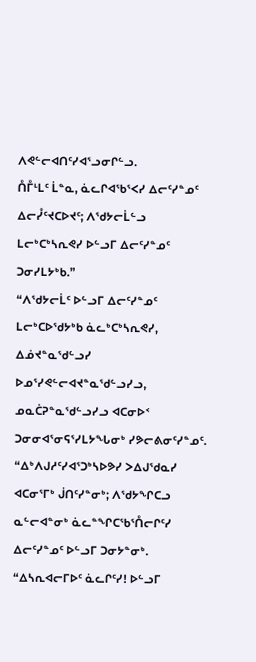ᐱᕙᓪᓕᐊᑎᑦᓯᐊᕐᓗᓂᒋᓪᓗ.
ᑍᒤᒻᒪᑦ ᒫᓐᓇ, ᓈᓚᒋᐊᖃᕐᐸᓯ ᐃᓕᑦᓯᓐᓄᑦ ᐃᓕᓮᑦᔪᑕᐅᔪᑦ; ᐱᖁᔭᓕᒫᓪᓗ ᒪᓕᒃᑕᒃᓴᕆᕙᓯ ᐅᓪᓗᒥ ᐃᓕᑦᓯᓐᓄᑦ ᑐᓂᓯᒪᔭᒃᑲ.”
“ᐱᖁᔭᓕᒫᑦ ᐅᓪᓗᒥ ᐃᓕᑦᓯᓐᓄᑦ ᒪᓕᒃᑕᐅᖁᔭᒃᑲ ᓈᓚᒃᑕᒃᓴᕆᕙᓯ, ᐃᓅᔪᓐᓇᖁᓪᓗᓯ ᐅᓄᕐᓯᕙᓪᓕᐊᔪᓐᓇᖁᓪᓗᓯᓗ, ᓄᓇᑖᕈᓐᓇᖁᓪᓗᓯᓗ ᐊᑕᓂᐅᑉ ᑐᓂᓂᐊᕐᓂᕋᕐᓯᒪᔭᖓᓂᒃ ᓯᕗᓕᕕᓂᑦᓯᓐᓄᑦ.
“ᐃᒃᐱᒍᓱᑦᓯᐊᕐᑐᒃᓴᐅᕗᓯ ᐳᐃᒍᖁᓇᓯ ᐊᑕᓂᕐᒥᒃ ᒎᑎᑦᓯᓐᓂᒃ; ᐱᖁᔭᖏᑕᓗ ᓇᓪᓕᐊᓐᓂᒃ ᓈᓚᓐᖏᑕᖃᕐᑍᓕᒋᑦᓯ ᐃᓕᑦᓯᓐᓄᑦ ᐅᓪᓗᒥ ᑐᓂᔭᓐᓂᒃ.
“ᐃᓴᕆᐊᓕᒥᐅᑦ ᓈᓚᒋᑦᓯ! ᐅᓪᓗᒥ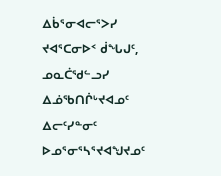ᐃᑳᕐᓂᐊᓕᕐᐳᓯ ᔪᐊᕐᑕᓂᐅᑉ ᑰᖓᒍᑦ, ᓄᓇᑖᖁᓪᓗᓯ ᐃᓅᖃᑎᒌᒡᔪᐊᓄᑦ ᐃᓕᑦᓯᓐᓂᑦ ᐅᓄᕐᓂᕐᓴᕐᔪᐊᖑᔪᓄᑦ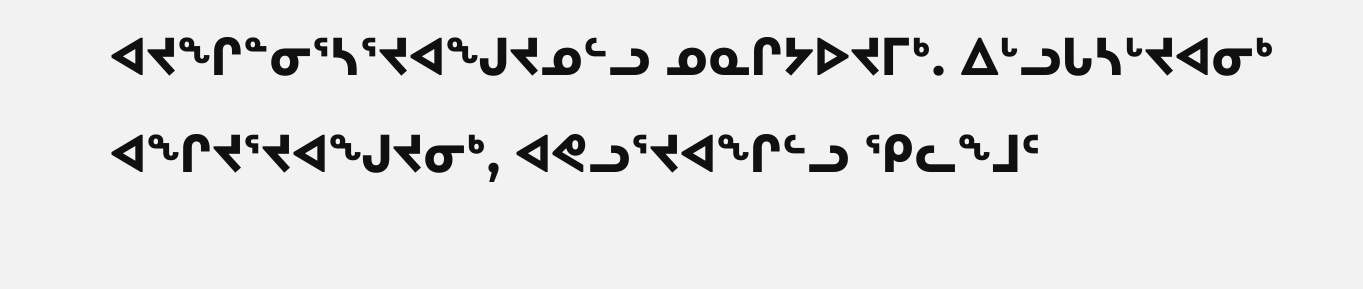ᐊᔪᖏᓐᓂᕐᓴᕐᔪᐊᖑᔪᓄᓪᓗ ᓄᓇᒋᔭᐅᔪᒥᒃ. ᐃᒡᓗᒐᓴᒡᔪᐊᓂᒃ ᐊᖏᔪᕐᔪᐊᖑᔪᓂᒃ, ᐊᕙᓗᕐᔪᐊᖏᓪᓗ ᕿᓚᖕᒧᑦ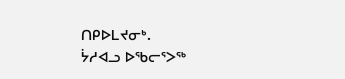ᑎᑭᐅᒪᔪᓂᒃ.
ᔮᓱᐊᓗ ᐅᖃᓕᕐᐳᖅ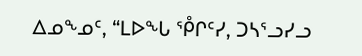ᐃᓄᖕᓄᑦ, “ᒪᐅᖓ ᕾᒋᑦᓯ, ᑐᓴᕐᓗᓯᓗ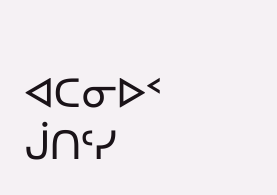ᐊᑕᓂᐅᑉ ᒎᑎᑦᓯ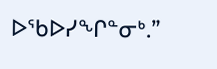ᐅᖃᐅᓯᖏᓐᓂᒃ.”